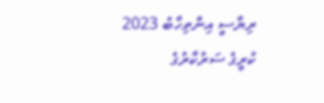ރިޔާސީ އިންތިހާބު 2023
ކުރީގެ ސަރުކާރުގެ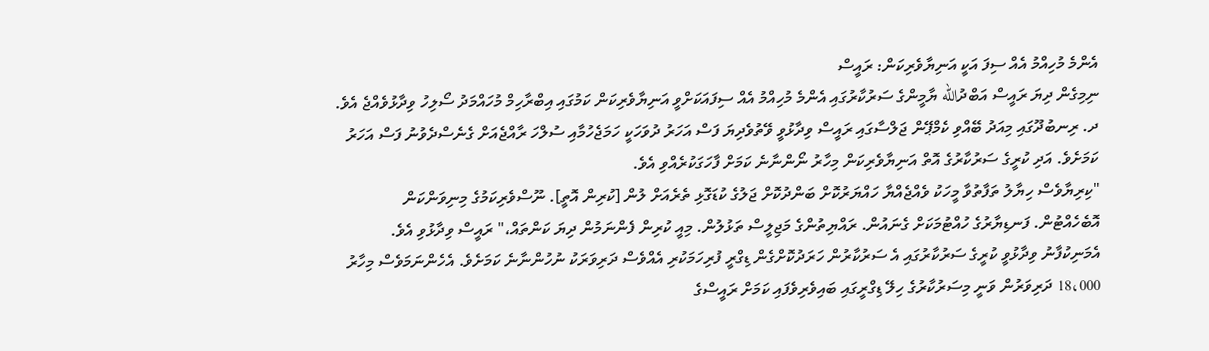އެންމެ މުހިއްމު އެއް ސިފަ އަކީ އަނިޔާވެރިކަން: ރައީސް
ނިމިގެން ދިޔަ ރައީސް އަބްދުالله ޔާމީންގެ ސަރުކާރުގައި އެންމެ މުހިއްމު އެއް ސިފައަކަށްވީ އަނިޔާވެރިކަން ކަމުގައި އިބްރާހިމް މުހައްމަދު ސޯލިހު ވިދާޅުވެއްޖެ އެވެ.
ދ. ރިނބުދޫގައި މިއަދު ބޭއްވި ކެމްޕޭން ޖަލްސާގައި ރައީސް ވިދާޅުވީ ވޭތުވެދިޔަ ފަސް އަހަރު ދުވަހަކީ ހަމަޖެހުމާއި ސުލްހަ ރާއްޖެއަށް ގެނެސްދެވުނު ފަސް އަހަރު ކަމަށެވެ. އަދި ކުރީގެ ސަރުކާރުގެ އޮތް އަނިޔާވެރިކަން މިހާރު ނޯންނާނެ ކަމަށް ފާހަގަކުރެއްވި އެވެ.
"ކިރިޔާވެސް ހިޔާލު ތަފާތުވާ މީހަކު ވެއްޖެއްޔާ ހައްޔަރުކޮށް ބަންދުކޮށް ޖަލުގެ ކުޑަގޮޅި ތެރެއަށް ލުން [ކުރިން އޮތީ]. ނޫސްވެރިކަމުގެ މިނިވަންކަން އޮބެހެއްޓުން. ފަނޑިޔާރުގެ ހުއްޓުމަކަށް ގެނައުން. ރައްޔިތުންގެ މަޖިލީސް ތަޅުލުން. މިއީ ކުރިން ފެންނަމުން ދިޔަ ކަންތައް،" ރައީސް ވިދާޅުވި އެވެ.
އެމަނިކުފާނު ވިދާޅުވީ ކުރީގެ ސަރުކާރުގައި އެ ސަރުކާރުން ހަރަދުކޮށްގެން ޑިގްރީ ފުރިހަމަކުރި އެއްވެސް ދަރިވަރަކު ނުހުންނާނެ ކަމަށެވެ. އެހެންނަމަވެސް މިހާރު 18،000 ދަރިވަރުން ވަނީ މިސަރުކާރުގެ ހިލޭ ޑިގްރީގައި ބައިވެރިވެފައި ކަމަށް ރައީސްގެ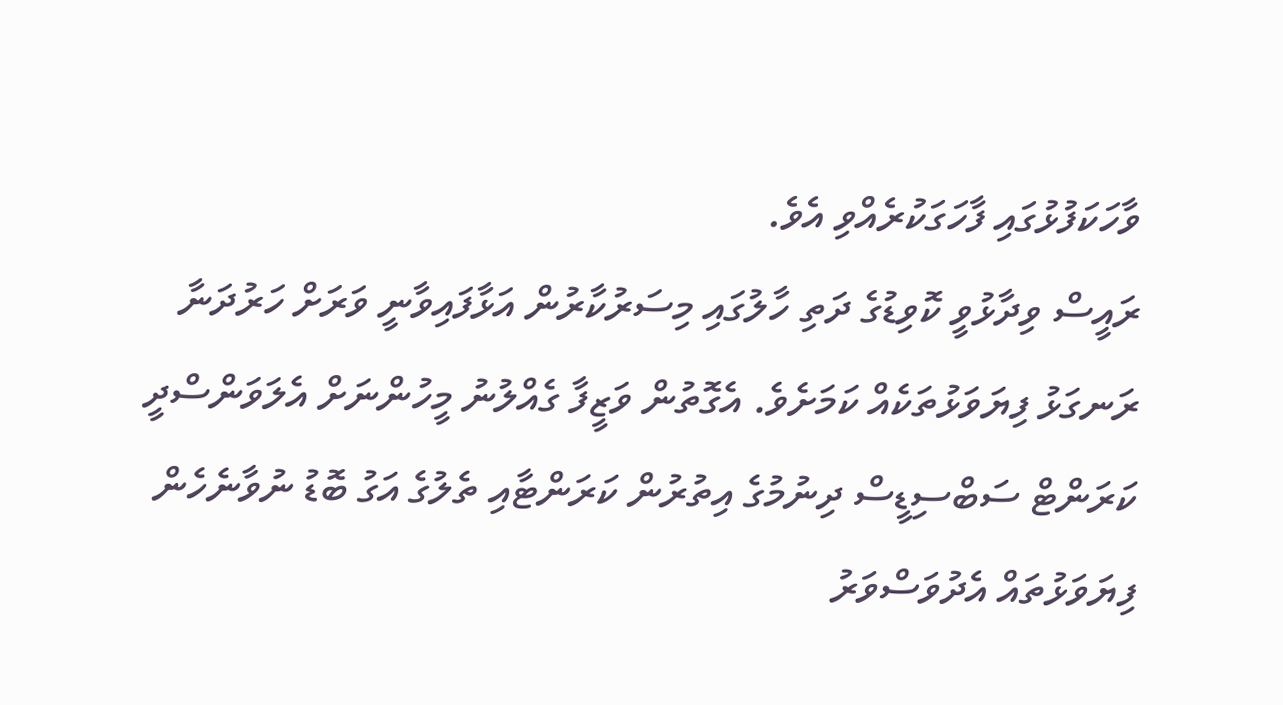ވާހަކަފުޅުގައި ފާހަގަކުރެއްވި އެވެ.
ރައީސް ވިދާޅުވީ ކޮވިޑުގެ ދަތި ހާލުގައި މިސަރުކާރުން އަޅާފައިވާނީ ވަރަށް ހަރުދަނާ ރަނގަޅު ފިޔަވަޅުތަކެއް ކަމަށެވެ. އެގޮތުން ވަޒީފާ ގެއްލުނު މީހުންނަށް އެލަވަންސްދީ ކަރަންޓް ސަބްސިޑީސް ދިނުމުގެ އިތުރުން ކަރަންޓާއި ތެލުގެ އަގު ބޮޑު ނުވާނެހެން ފިޔަވަޅުތައް އެދުވަސްވަރު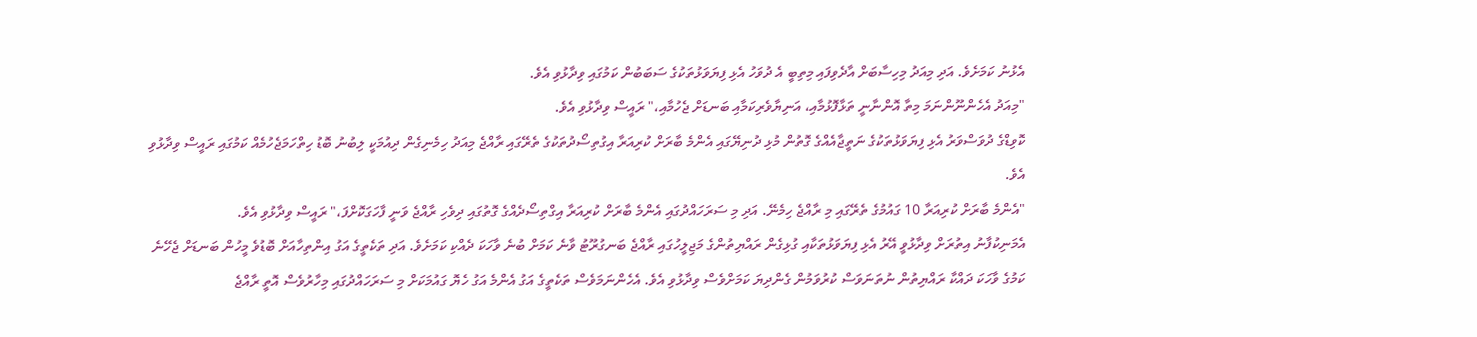އެޅުނު ކަމަށެވެ. އަދި މިއަދު މިހިސާބަށް އާދެވިފައި މިތިބީ އެ ދުވަހު އެޅި ފިޔަވަޅުތަކުގެ ސަބަބުން ކަމުގައި ވިދާޅުވި އެވެ.
"މިއަދު އެހެންނޫންނަމަ މިތާ އޮންނާނީ ތަޅާފޮޅުމާއި، އަނިޔާވެރިކަމާއި ބަނޑަށް ޖެހުމާއި،" ރައީސް ވިދާޅުވި އެވެ.
ކޮވިޑްގެ ދުވަސްވަރު އެޅި ފިޔަވަޅުތަކުގެ ނަތީޖާއެއްގެ ގޮތުން މުޅި ދުނިޔޭގައި އެންމެ ބާރަށް ކުރިއަރާ އިގުތިސޯދުތަކުގެ ތެރޭގައި ރާއްޖެ މިއަދު ހިމެނިގެން ދިއުމަކީ ލިބުނު ބޮޑު ހިތްހަމަޖެހުމެއް ކަމުގައި ރައީސް ވިދާޅުވި އެވެ.
"އެންމެ ބާރަށް ކުރިއަރާ 10 ގައުމުގެ ތެރޭގައި މި ރާއްޖެ ހިމެނޭ. އަދި މި ސަރަހައްދުގައި އެންމެ ބާރަށް ކުރިއަރާ އިގްތިސޯދެއްގެ ގޮތުގައި ދިވެހި ރާއްޖެ ވަނީ ފާހަގަކޮށްފަ،" ރައީސް ވިދާޅުވި އެވެ.
އެމަނިކުފާނު އިތުރަށް ވިދާޅުވީ އޭރު އެޅި ފިޔަވަޅުތަކާއި ގުޅިގެން ރައްޔިތުންގެ މަޖިލީހުގައި ރާއްޖެ ބަނގުރޫޓު ވާނެ ކަމަށް ބުނެ ވާހަކަ ދެއްކި ކަމަށެވެ. އަދި ތަކެތީގެ އަގު އިންތިހާއަށް ބޮޑުވެ މީހުން ބަނޑަށް ޖެހޭނެ ކަމުގެ ވާހަކަ ދައްކާ ރައްޔިތުން ނުތަނަވަސް ކުރުވަމުން ގެންދިޔަ ކަމަށްވެސް ވިދާޅުވި އެވެ. އެހެންނަމަވެސް ތަކެތީގެ އަގު އެންމެ އަގު ހެޔޮ ގައުމަކަށް މި ސަރަހައްދުގައި މިހާރުވެސް އޮތީ ރާއްޖެ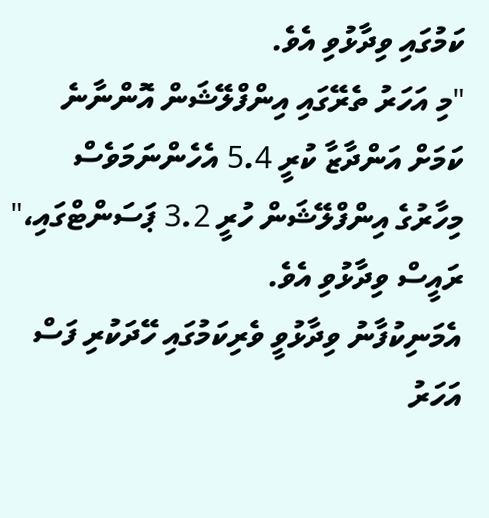ކަމުގައި ވިދާޅުވި އެވެ.
"މި އަހަރު ތެރޭގައި އިންފްލޭޝަން އޮންނާނެ ކަމަށް އަންދާޒާ ކުރީ 5.4 އެހެންނަމަވެސް މިހާރުގެ އިންފްލޭޝަން ހުރީ 3.2 ޕަސަންޓްގައި،" ރައީސް ވިދާޅުވި އެވެ.
އެމަނިކުފާނު ވިދާޅުވީ ވެރިކަމުގައި ހޭދަކުރި ފަސް އަހަރު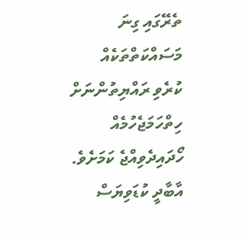ތެރޭގައި ގިނަ މަސައްކަތްތަކެއް ކުރެވި ރައްޔިތުންނަށް ހިތްހަމަޖެހުމެއް ހޯދައިދެވިއްޖެ ކަމަށެވެ. އާބާދީ ކުޑަވިޔަސް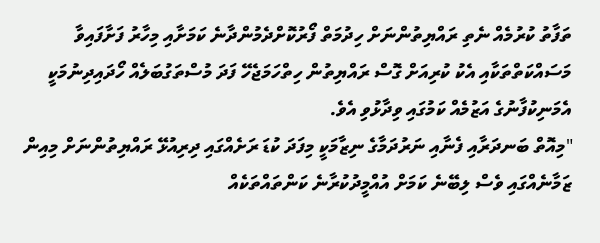ތަފާތު ކުރުމެއް ނެތި ރައްޔިތުންނަށް ހިދުމަތް ފޯރުކޮށްދެމުންދާނެ ކަމަށާއި މިހާރު ފަށާފައިވާ މަސައްކަތްތަކާއި އެކު ކުރިއަށް ގޮސް ރައްޔިތުން ހިތްހަމަޖެހޭ ފަދަ މުސްތަގުބަލެއް ހޯދައިދިނުމަކީ އެމަނިކުފާނުގެ އަޒުމެއް ކަމުގައި ވިދާޅުވި އެވެ.
"މިއޮތް ބަނދަރާއި ފެނާއި ނަރުދަމާގެ ނިޒާމަކީ މިފަދަ ކުޑަ ރަށެއްގައި ދިރިއުޅޭ ރައްޔިތުންނަށް މިއިން ޒަމާނެއްގައި ވެސް ލިބޭނެ ކަމަށް އުއްމީދުކުރާނެ ކަންތައްތަކެއް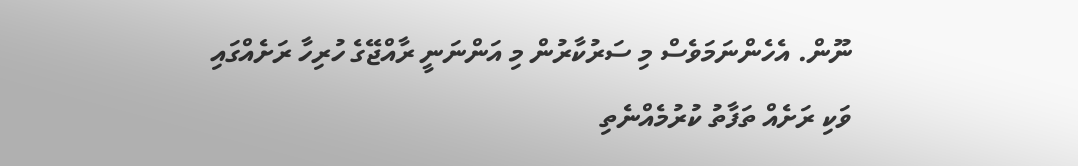ނޫން. އެހެންނަމަވެސް މި ސަރުކާރުން މި އަންނަނީ ރާއްޖޭގެ ހުރިހާ ރަށެއްގައި ވަކި ރަށެއް ތަފާތު ކުރުމެއްނެތި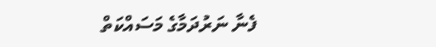ފެނާ ނަރުދަމާގެ މަސައްކަތް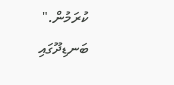ކުރަމުން." ބަނޑިދޫގައި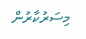މިސަރުކާރުން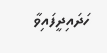ހަދައިދީފައިވާ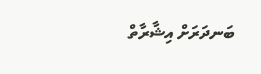ބަނދަރަށް އިޝާރާތް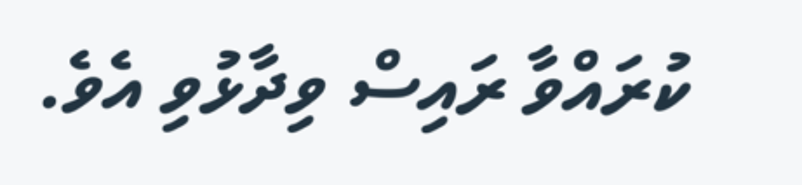ކުރައްވާ ރައިސް ވިދާޅުވި އެވެ.